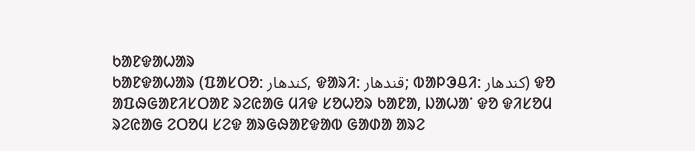ᱠᱟᱱᱫᱟᱦᱟᱨ
ᱠᱟᱱᱫᱟᱦᱟᱨ (ᱯᱟᱥᱛᱚ: کندهار, ᱫᱟᱨᱤ: قندهار; ᱵᱟᱞᱳᱪᱤ: کندھار) ᱫᱚ ᱟᱯᱷᱜᱟᱱᱤᱥᱛᱟᱱ ᱨᱮᱭᱟᱜ ᱢᱤᱫ ᱥᱚᱦᱚᱨ ᱠᱟᱱᱟ, ᱡᱟᱦᱟᱸ ᱫᱚ ᱫᱤᱥᱚᱢ ᱨᱮᱭᱟᱜ ᱮᱛᱚᱢ ᱥᱮᱫ ᱟᱨᱜᱷᱟᱱᱫᱟᱵ ᱜᱟᱰᱟ ᱟᱨᱮ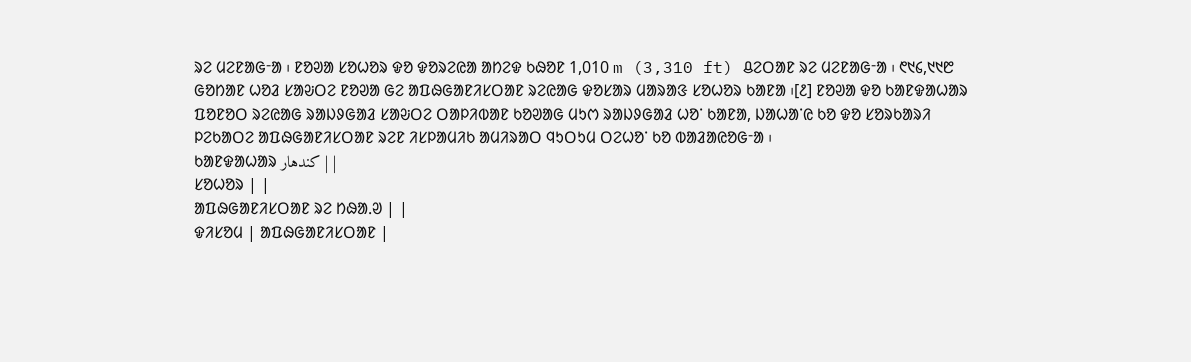ᱨᱮ ᱢᱮᱱᱟᱜᱼᱟ ᱾ ᱱᱚᱣᱟ ᱥᱚᱦᱚᱨ ᱫᱚ ᱫᱚᱨᱮᱭᱟ ᱟᱴᱮᱫ ᱠᱷᱚᱱ 1,010 m (3,310 ft) ᱪᱮᱛᱟᱱ ᱨᱮ ᱢᱮᱱᱟᱜᱼᱟ ᱾ ᱖᱑᱔,᱑᱑᱘ ᱜᱚᱴᱟᱱ ᱦᱚᱲ ᱥᱟᱶᱛᱮ ᱱᱚᱣᱟ ᱜᱮ ᱟᱯᱷᱜᱟᱱᱤᱥᱛᱟᱱ ᱨᱮᱭᱟᱜ ᱫᱚᱥᱟᱨ ᱢᱟᱨᱟᱝ ᱥᱚᱦᱚᱨ ᱠᱟᱱᱟ ᱾[᱒] ᱱᱚᱣᱟ ᱫᱚ ᱠᱟᱱᱫᱟᱦᱟᱨ ᱯᱚᱱᱚᱛ ᱨᱮᱭᱟᱜ ᱨᱟᱡᱽᱜᱟᱲ ᱥᱟᱶᱛᱮ ᱛᱟᱞᱤᱵᱟᱱ ᱠᱚᱣᱟᱜ ᱢᱩᱬ ᱨᱟᱡᱽᱜᱟᱲ ᱦᱚᱸ ᱠᱟᱱᱟ, ᱡᱟᱦᱟᱸᱭ ᱠᱚ ᱫᱚ ᱥᱚᱨᱠᱟᱨᱤ ᱞᱮᱠᱟᱛᱮ ᱟᱯᱷᱜᱟᱱᱤᱥᱛᱟᱱ ᱨᱮᱱ ᱤᱥᱞᱟᱢᱤᱠ ᱟᱢᱤᱨᱟᱛ ᱧᱩᱛᱩᱢ ᱛᱮᱦᱚᱸ ᱠᱚ ᱵᱟᱲᱟᱭᱚᱜᱼᱟ ᱾
ᱠᱟᱱᱫᱟᱦᱟᱨ کندهار | |
ᱥᱚᱦᱚᱨ | |
ᱟᱯᱷᱜᱟᱱᱤᱥᱛᱟᱱ ᱨᱮ ᱴᱷᱟᱹᱣ | |
ᱫᱤᱥᱚᱢ | ᱟᱯᱷᱜᱟᱱᱤᱥᱛᱟᱱ |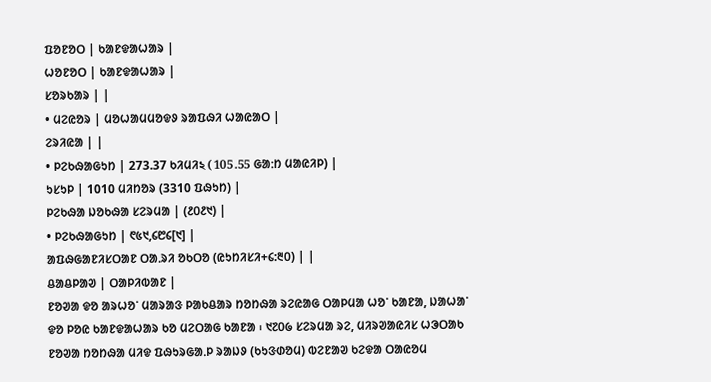ᱯᱚᱱᱚᱛ | ᱠᱟᱱᱫᱟᱦᱟᱨ |
ᱦᱚᱱᱚᱛ | ᱠᱟᱱᱫᱟᱦᱟᱨ |
ᱥᱚᱨᱠᱟᱨ | |
• ᱢᱮᱭᱚᱨ | ᱢᱚᱦᱟᱢᱢᱚᱫᱽ ᱨᱟᱯᱷᱤ ᱦᱟᱭᱟᱛ |
ᱮᱨᱤᱭᱟ | |
• ᱞᱮᱠᱷᱟᱜᱩᱴ | 273.37 ᱠᱤᱢᱤ২ (105.55 ᱜᱟᱺᱴ ᱢᱟᱭᱤᱞ) |
ᱩᱥᱩᱞ | 1010 ᱢᱤᱴᱚᱨ (3310 ᱯᱷᱩᱴ) |
ᱞᱮᱠᱷᱟ ᱡᱚᱠᱷᱟ ᱥᱮᱨᱢᱟ | (᱒᱐᱒᱑) |
• ᱞᱮᱠᱷᱟᱜᱩᱴ | ᱖᱕᱑,᱔᱘᱔[᱑] |
ᱟᱯᱷᱜᱟᱱᱤᱥᱛᱟᱱ ᱛᱟᱹᱨᱤ ᱚᱠᱛᱚ (ᱭᱩᱴᱤᱥᱤ+᱔:᱓᱐) | |
ᱪᱟᱪᱞᱟᱣ | ᱛᱟᱞᱤᱵᱟᱱ |
ᱱᱚᱣᱟ ᱫᱚ ᱟᱨᱦᱚᱸ ᱢᱟᱨᱟᱝ ᱞᱟᱠᱪᱟᱨ ᱴᱚᱴᱷᱟ ᱨᱮᱭᱟᱜ ᱛᱟᱞᱢᱟ ᱦᱚᱸ ᱠᱟᱱᱟ, ᱡᱟᱦᱟᱸ ᱫᱚ ᱞᱚᱭ ᱠᱟᱱᱫᱟᱦᱟᱨ ᱠᱚ ᱢᱮᱛᱟᱜ ᱠᱟᱱᱟ ᱾ ᱑᱗᱐᱙ ᱥᱮᱨᱢᱟ ᱨᱮ, ᱢᱤᱨᱣᱟᱭᱤᱥ ᱦᱳᱛᱟᱠ ᱱᱚᱣᱟ ᱴᱚᱴᱷᱟ ᱢᱤᱫ ᱯᱷᱩᱨᱜᱟᱹᱞ ᱨᱟᱡᱽ (ᱠᱩᱝᱰᱚᱢ) ᱵᱮᱱᱟᱣ ᱠᱮᱫᱟ ᱛᱟᱭᱚᱢ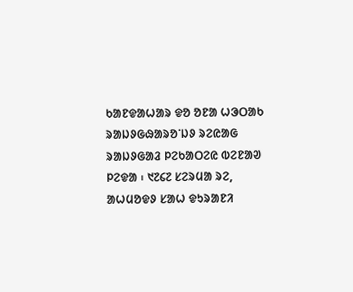ᱠᱟᱱᱫᱟᱦᱟᱨ ᱫᱚ ᱚᱱᱟ ᱦᱳᱛᱟᱠ ᱨᱟᱡᱽᱜᱷᱟᱨᱚᱸᱡᱽ ᱨᱮᱭᱟᱜ ᱨᱟᱡᱽᱜᱟᱲ ᱞᱮᱠᱟᱛᱮᱭ ᱵᱮᱱᱟᱣ ᱞᱮᱫᱟ ᱾ ᱑᱗᱔᱗ ᱥᱮᱨᱢᱟ ᱨᱮ, ᱟᱦᱢᱚᱫᱽ ᱥᱟᱦ ᱫᱩᱨᱟᱱᱤ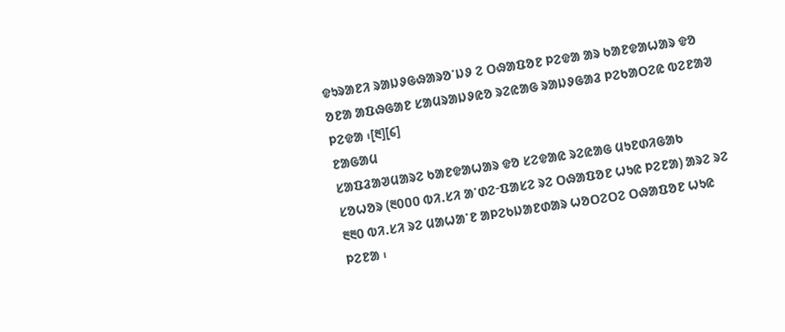ᱫᱩᱨᱟᱱᱤ ᱨᱟᱡᱽᱜᱷᱟᱨᱚᱸᱡᱽ ᱮ ᱛᱷᱟᱯᱚᱱ ᱞᱮᱫᱟ ᱟᱨ ᱠᱟᱱᱫᱟᱦᱟᱨ ᱫᱚ ᱚᱱᱟ ᱟᱯᱷᱜᱟᱱ ᱥᱟᱢᱨᱟᱡᱽᱭᱚ ᱨᱮᱭᱟᱜ ᱨᱟᱡᱽᱜᱟᱲ ᱞᱮᱠᱟᱛᱮᱭ ᱵᱮᱱᱟᱣ ᱞᱮᱫᱟ ᱾[᱓][᱔]
ᱱᱟᱜᱟᱢ
ᱥᱟᱯᱲᱟᱣᱢᱟᱨᱮ ᱠᱟᱱᱫᱟᱦᱟᱨ ᱫᱚ ᱥᱮᱫᱟᱭ ᱨᱮᱭᱟᱜ ᱢᱩᱱᱰᱤᱜᱟᱠ ᱥᱚᱦᱚᱨ (᱓᱐᱐᱐ ᱵᱤ.ᱥᱤ ᱟᱸᱰᱮᱼᱯᱟᱥᱮ ᱨᱮ ᱛᱷᱟᱯᱚᱱ ᱦᱩᱭ ᱞᱮᱱᱟ) ᱟᱨᱮ ᱨᱮ ᱓᱓᱐ ᱵᱤ.ᱥᱤ ᱨᱮ ᱢᱟᱦᱟᱸᱱ ᱟᱞᱮᱠᱡᱟᱱᱰᱟᱨ ᱦᱚᱛᱮᱛᱮ ᱛᱷᱟᱯᱚᱱ ᱦᱩᱭ ᱞᱮᱱᱟ ᱾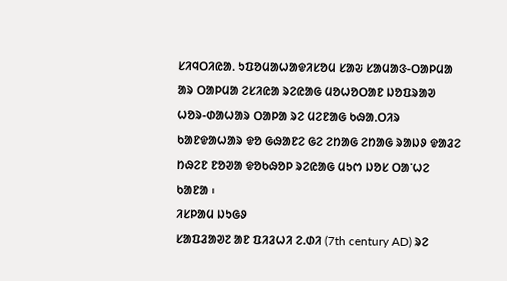ᱥᱤᱧᱛᱤᱭᱟᱹ ᱩᱯᱚᱢᱟᱦᱟᱫᱤᱥᱚᱢ ᱥᱟᱶ ᱥᱟᱢᱟᱝ-ᱛᱟᱞᱢᱟ ᱟᱨ ᱛᱟᱞᱢᱟ ᱮᱥᱤᱭᱟ ᱨᱮᱭᱟᱜ ᱢᱚᱦᱚᱛᱟᱱ ᱡᱚᱯᱨᱟᱣ ᱦᱚᱨ-ᱰᱟᱦᱟᱨ ᱛᱟᱞᱟ ᱨᱮ ᱢᱮᱱᱟᱜ ᱠᱷᱟᱹᱛᱤᱨ ᱠᱟᱱᱫᱟᱦᱟᱨ ᱫᱚ ᱜᱷᱟᱱᱮ ᱜᱮ ᱮᱴᱟᱜ ᱮᱴᱟᱜ ᱨᱟᱡᱽ ᱫᱟᱲᱮ ᱴᱷᱮᱱ ᱱᱚᱣᱟ ᱫᱚᱠᱷᱚᱞ ᱨᱮᱭᱟᱜ ᱢᱩᱬ ᱡᱚᱥ ᱛᱟᱸᱦᱮ ᱠᱟᱱᱟ ᱾
ᱤᱥᱞᱟᱢ ᱡᱩᱜᱽ
ᱥᱟᱯᱲᱟᱣ᱗ ᱟᱱ ᱯᱤᱲᱦᱤ ᱮ.ᱰᱤ (7th century AD) ᱨᱮ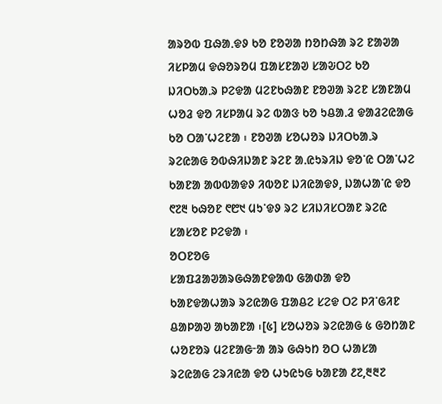ᱟᱨᱚᱵ ᱯᱷᱟᱹᱫᱽ ᱠᱚ ᱱᱚᱣᱟ ᱴᱚᱴᱷᱟ ᱨᱮ ᱱᱟᱣᱟ ᱤᱥᱞᱟᱢ ᱫᱷᱚᱨᱚᱢ ᱯᱟᱥᱱᱟᱣ ᱥᱟᱶᱛᱮ ᱠᱚ ᱡᱤᱛᱠᱟᱹᱨ ᱞᱮᱫᱟ ᱢᱮᱱᱠᱷᱟᱱ ᱱᱚᱣᱟ ᱨᱮᱱ ᱥᱟᱱᱟᱢ ᱦᱚᱲ ᱫᱚ ᱤᱥᱞᱟᱢ ᱨᱮ ᱵᱟᱝ ᱠᱚ ᱩᱪᱟᱹᱲ ᱫᱟᱲᱮᱭᱟᱜ ᱠᱚ ᱛᱟᱸᱦᱮᱱᱟ ᱾ ᱱᱚᱣᱟ ᱥᱚᱦᱚᱨ ᱡᱤᱛᱠᱟᱹᱨ ᱨᱮᱭᱟᱜ ᱚᱵᱷᱤᱡᱟᱱ ᱨᱮᱱ ᱟᱹᱭᱩᱨᱤᱡ ᱫᱚᱸᱭ ᱛᱟᱸᱦᱮ ᱠᱟᱱᱟ ᱟᱵᱵᱟᱫᱽ ᱤᱵᱚᱱ ᱡᱤᱭᱟᱫᱽ, ᱡᱟᱦᱟᱸᱭ ᱫᱚ ᱖᱗᱓ ᱠᱷᱚᱱ ᱖᱘᱑ ᱢᱩᱸᱫᱽ ᱨᱮ ᱥᱤᱡᱤᱥᱛᱟᱱ ᱨᱮᱭ ᱥᱟᱥᱚᱱ ᱞᱮᱫᱟ ᱾
ᱚᱛᱱᱚᱜ
ᱥᱟᱯᱲᱟᱣᱟᱨᱜᱷᱟᱱᱫᱟᱵ ᱜᱟᱰᱟ ᱫᱚ ᱠᱟᱱᱫᱟᱦᱟᱨ ᱨᱮᱭᱟᱜ ᱯᱟᱪᱮ ᱥᱮᱫ ᱛᱮ ᱞᱤᱸᱜᱤᱱ ᱪᱟᱞᱟᱣ ᱟᱠᱟᱱᱟ ᱾[᱕] ᱥᱚᱦᱚᱨ ᱨᱮᱭᱟᱜ ᱕ ᱜᱚᱴᱟᱱ ᱦᱚᱱᱚᱨ ᱢᱮᱱᱟᱜᱼᱟ ᱟᱨ ᱜᱷᱩᱴ ᱚᱛ ᱦᱟᱥᱟ ᱨᱮᱭᱟᱜ ᱮᱨᱤᱭᱟ ᱫᱚ ᱦᱩᱭᱩᱜ ᱠᱟᱱᱟ ᱒᱗,᱓᱓᱗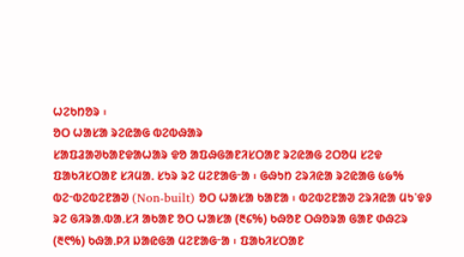ᱦᱮᱠᱴᱚᱨ ᱾
ᱚᱛ ᱦᱟᱥᱟ ᱨᱮᱭᱟᱜ ᱵᱮᱵᱷᱟᱨ
ᱥᱟᱯᱲᱟᱣᱠᱟᱱᱫᱟᱦᱟᱨ ᱫᱚ ᱟᱯᱷᱜᱟᱱᱤᱥᱛᱟᱱ ᱨᱮᱭᱟᱜ ᱮᱛᱚᱢ ᱥᱮᱫ ᱯᱟᱠᱤᱥᱛᱟᱱ ᱥᱤᱢᱟᱹ ᱥᱩᱨ ᱨᱮ ᱢᱮᱱᱟᱜᱼᱟ ᱾ ᱜᱷᱩᱴ ᱮᱨᱤᱭᱟ ᱨᱮᱭᱟᱜ ᱕᱙% ᱵᱮᱼᱵᱮᱵᱮᱱᱟᱣ (Non-built) ᱚᱛ ᱦᱟᱥᱟ ᱠᱟᱱᱟ ᱾ ᱵᱮᱵᱮᱱᱟᱣ ᱮᱨᱤᱭᱟ ᱢᱩᱸᱫᱽ ᱨᱮ ᱜᱤᱨᱟᱹᱵᱟᱹᱥᱤ ᱟᱠᱟᱱ ᱚᱛ ᱦᱟᱥᱟ (᱓᱔%) ᱠᱷᱚᱱ ᱛᱷᱚᱨᱟ ᱜᱟᱱ ᱰᱷᱮᱨ (᱓᱖%) ᱠᱷᱟᱹᱞᱤ ᱡᱟᱭᱜᱟ ᱢᱮᱱᱟᱜᱼᱟ ᱾ ᱯᱟᱠᱤᱥᱛᱟᱱ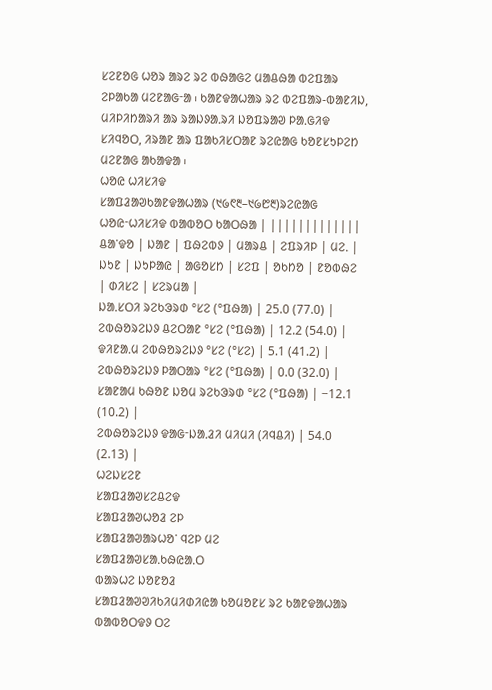ᱥᱮᱱᱚᱜ ᱦᱚᱨ ᱟᱨᱮ ᱨᱮ ᱵᱷᱟᱜᱮ ᱢᱟᱪᱷᱟ ᱵᱮᱯᱟᱨ ᱮᱞᱟᱠᱟ ᱢᱮᱱᱟᱜᱼᱟ ᱾ ᱠᱟᱱᱫᱟᱦᱟᱨ ᱨᱮ ᱵᱮᱯᱟᱨ-ᱵᱟᱱᱤᱡ, ᱢᱤᱞᱤᱴᱟᱨᱤ ᱟᱨ ᱨᱟᱡᱽᱟᱹᱨᱤ ᱡᱚᱯᱨᱟᱣ ᱞᱟᱹᱜᱤᱫ ᱥᱤᱧᱚᱛ, ᱤᱨᱟᱱ ᱟᱨ ᱯᱟᱠᱤᱥᱛᱟᱱ ᱨᱮᱭᱟᱜ ᱠᱚᱱᱥᱩᱞᱮᱴ ᱢᱮᱱᱟᱜ ᱟᱠᱟᱫᱟ ᱾
ᱦᱚᱭ ᱦᱤᱥᱤᱫ
ᱥᱟᱯᱲᱟᱣᱠᱟᱱᱫᱟᱦᱟᱨ (᱑᱙᱖᱓–᱑᱙᱘᱓)ᱨᱮᱭᱟᱜ ᱦᱚᱭᱼᱦᱤᱥᱤᱫ ᱵᱟᱵᱚᱛ ᱠᱟᱛᱷᱟ | |||||||||||||
ᱪᱟᱸᱫᱚ | ᱡᱟᱱ | ᱯᱷᱮᱵᱽ | ᱢᱟᱨᱪ | ᱮᱯᱨᱤᱞ | ᱢᱮᱹ | ᱡᱩᱱ | ᱡᱩᱞᱟᱭ | ᱟᱜᱚᱥᱴ | ᱥᱮᱯ | ᱚᱠᱴᱚ | ᱱᱚᱵᱷᱮ | ᱰᱤᱥᱮ | ᱥᱮᱨᱢᱟ |
ᱡᱟᱹᱥᱛᱤ ᱨᱮᱠᱳᱨᱰ °ᱥᱮ (°ᱯᱷᱟ) | 25.0 (77.0) |
ᱮᱵᱷᱚᱨᱮᱡᱽ ᱪᱮᱛᱟᱱ °ᱥᱮ (°ᱯᱷᱟ) | 12.2 (54.0) |
ᱫᱤᱱᱟᱹᱢ ᱮᱵᱷᱚᱨᱮᱡᱽ °ᱥᱮ (°ᱥᱮ) | 5.1 (41.2) |
ᱮᱵᱷᱚᱨᱮᱡᱽ ᱞᱟᱛᱟᱨ °ᱥᱮ (°ᱯᱷᱟ) | 0.0 (32.0) |
ᱥᱟᱱᱟᱢ ᱠᱷᱚᱱ ᱡᱚᱢ ᱨᱮᱠᱳᱨᱰ °ᱥᱮ (°ᱯᱷᱟ) | −12.1 (10.2) |
ᱮᱵᱷᱚᱨᱮᱡᱽ ᱫᱟᱜᱼᱡᱟᱹᱲᱤ ᱢᱤᱢᱤ (ᱤᱧᱪᱤ) | 54.0 (2.13) |
ᱦᱮᱡᱥᱮᱱ
ᱥᱟᱯᱲᱟᱣᱥᱮᱪᱮᱫ
ᱥᱟᱯᱲᱟᱣᱦᱚᱲ ᱮᱞ
ᱥᱟᱯᱲᱟᱣᱟᱨᱦᱚᱸ ᱧᱮᱞ ᱢᱮ
ᱥᱟᱯᱲᱟᱣᱥᱟᱹᱠᱷᱭᱟᱹᱛ
ᱵᱟᱨᱦᱮ ᱡᱚᱱᱚᱲ
ᱥᱟᱯᱲᱟᱣᱣᱤᱠᱤᱢᱤᱰᱤᱭᱟ ᱠᱚᱢᱚᱱᱥ ᱨᱮ ᱠᱟᱱᱫᱟᱦᱟᱨ ᱵᱟᱵᱚᱛᱫᱽ ᱛᱮ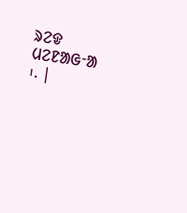ᱨᱮᱫ ᱢᱮᱱᱟᱜᱼᱟ ᱾. |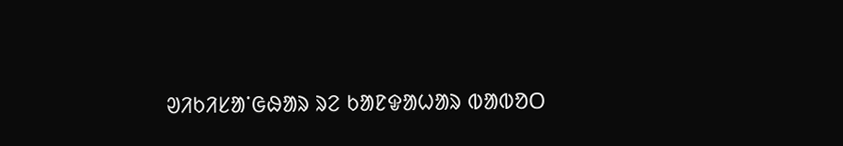ᱣᱤᱠᱤᱥᱟᱸᱜᱷᱟᱨ ᱨᱮ ᱠᱟᱱᱫᱟᱦᱟᱨ ᱵᱟᱵᱚᱛ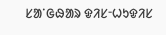ᱥᱟᱸᱜᱷᱟᱨ ᱫᱤᱥᱼᱦᱩᱫᱤᱥ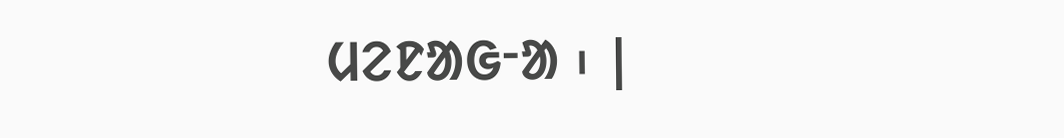ᱢᱮᱱᱟᱜᱼᱟ ᱾ |